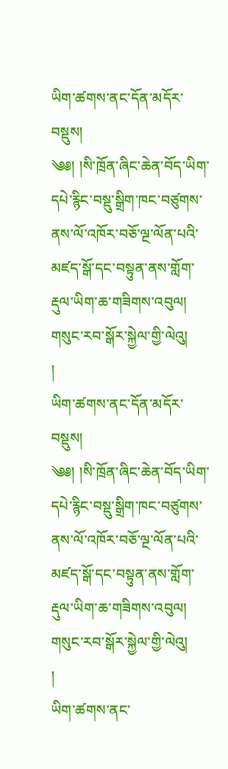ཡིག་ཚགས་ནང་དོན་མདོར་བསྡུས།
༄༅། །སི་ཁྲོན་ཞིང་ཆེན་བོད་ཡིག་དཔེ་རྙིང་བསྡུ་སྒྲིག་ཁང་བཙུགས་ནས་ལོ་འཁོར་བཅོ་ལྔ་ལོན་པའི་མཛད་སྒོ་དང་བསྟུན་ནས་གློག་རྡུལ་ཡིག་ཆ་གཟིགས་འབུལ། གསུང་རབ་སྒོར་སྐྱེལ་གྱི་ལེའུ།
།
ཡིག་ཚགས་ནང་དོན་མདོར་བསྡུས།
༄༅། །སི་ཁྲོན་ཞིང་ཆེན་བོད་ཡིག་དཔེ་རྙིང་བསྡུ་སྒྲིག་ཁང་བཙུགས་ནས་ལོ་འཁོར་བཅོ་ལྔ་ལོན་པའི་མཛད་སྒོ་དང་བསྟུན་ནས་གློག་རྡུལ་ཡིག་ཆ་གཟིགས་འབུལ། གསུང་རབ་སྒོར་སྐྱེལ་གྱི་ལེའུ།
།
ཡིག་ཚགས་ནང་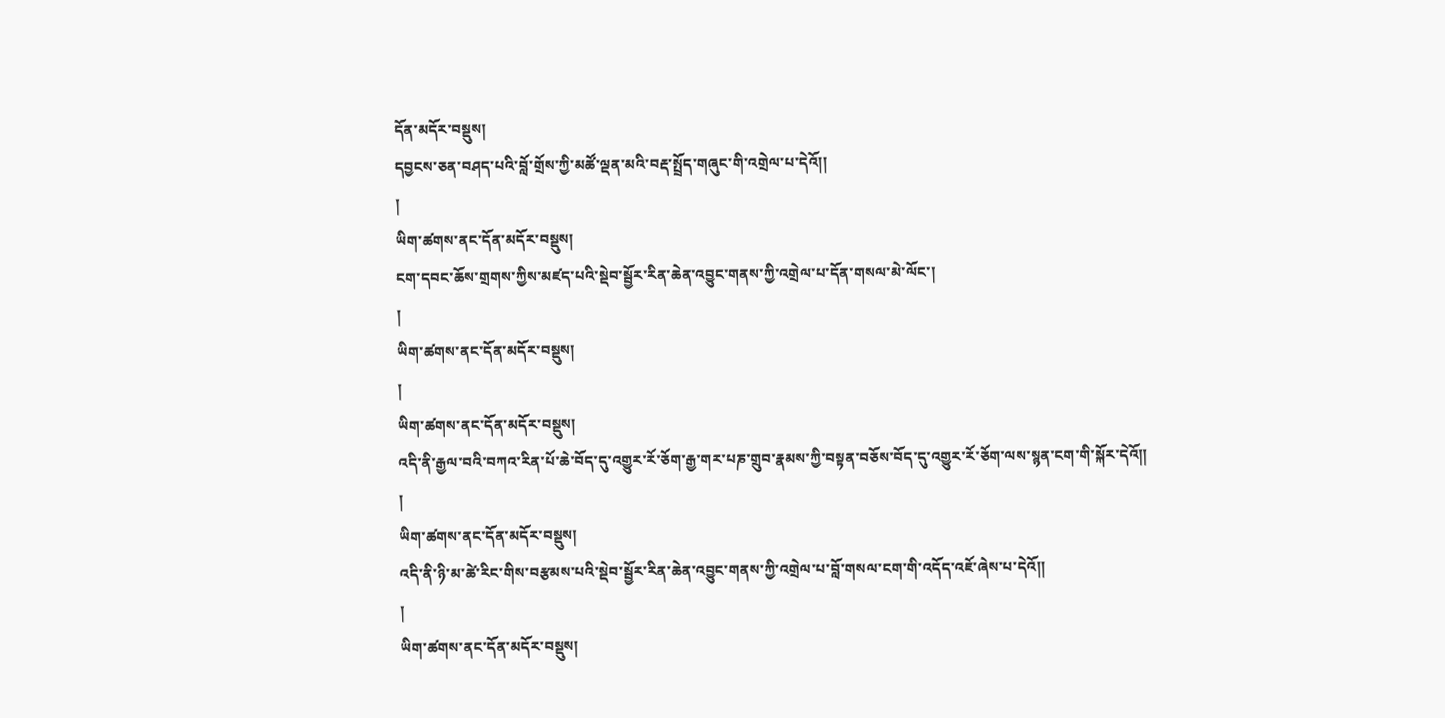དོན་མདོར་བསྡུས།
དབྱངས་ཅན་བཤད་པའི་བློ་གྲོས་ཀྱི་མཚོ་ལྡན་མའི་བརྡ་སྤྲོད་གཞུང་གི་འགྲེལ་པ་དེའོ།།
།
ཡིག་ཚགས་ནང་དོན་མདོར་བསྡུས།
ངག་དབང་ཆོས་གྲགས་ཀྱིས་མཛད་པའི་སྡེབ་སྦྱོར་རིན་ཆེན་འབྱུང་གནས་ཀྱི་འགྲེལ་པ་དོན་གསལ་མེ་ལོང་།
།
ཡིག་ཚགས་ནང་དོན་མདོར་བསྡུས།
།
ཡིག་ཚགས་ནང་དོན་མདོར་བསྡུས།
འདི་ནི་རྒྱལ་བའི་བཀའ་རིན་པོ་ཆེ་བོད་དུ་འགྱུར་རོ་ཅོག་རྒྱ་གར་པཎ་གྲུབ་རྣམས་ཀྱི་བསྟན་བཅོས་བོད་དུ་འགྱུར་རོ་ཅོག་ལས་སྙན་ངག་གི་སྐོར་དེའོ༎
།
ཡིག་ཚགས་ནང་དོན་མདོར་བསྡུས།
འདི་ནི་ཉི་མ་ཚེ་རིང་གིས་བརྩམས་པའི་སྡེབ་སྦྱོར་རིན་ཆེན་འབྱུང་གནས་ཀྱི་འགྲེལ་པ་བློ་གསལ་ངག་གི་འདོད་འཇོ་ཞེས་པ་དེའོ༎
།
ཡིག་ཚགས་ནང་དོན་མདོར་བསྡུས།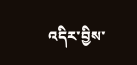འདིར་བྱིས་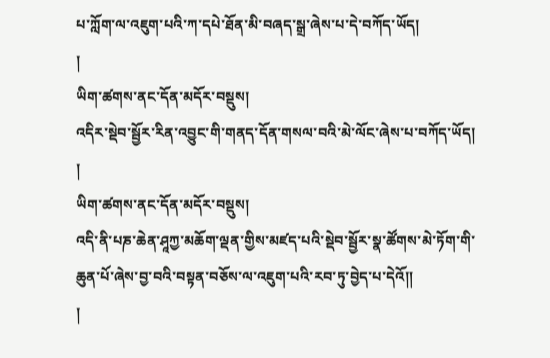པ་ཀློག་ལ་འཇུག་པའི་ཀ་དཔེ་ཐོན་མི་བཞད་སྒྲ་ཞེས་པ་དེ་བཀོད་ཡོད།
།
ཡིག་ཚགས་ནང་དོན་མདོར་བསྡུས།
འདིར་སྡེབ་སྦྱོར་རིན་འབྱུང་གི་གནད་དོན་གསལ་བའི་མེ་ལོང་ཞེས་པ་བཀོད་ཡོད།
།
ཡིག་ཚགས་ནང་དོན་མདོར་བསྡུས།
འདི་ནི་པཎ་ཆེན་ཤཱཀྱ་མཆོག་ལྡན་གྱིས་མཛད་པའི་སྡེབ་སྦྱོར་སྣ་ཚོགས་མེ་ཏོག་གི་ཆུན་པོ་ཞེས་བྱ་བའི་བསྟན་བཅོས་ལ་འཇུག་པའི་རབ་ཏུ་བྱེད་པ་དེའོ༎
།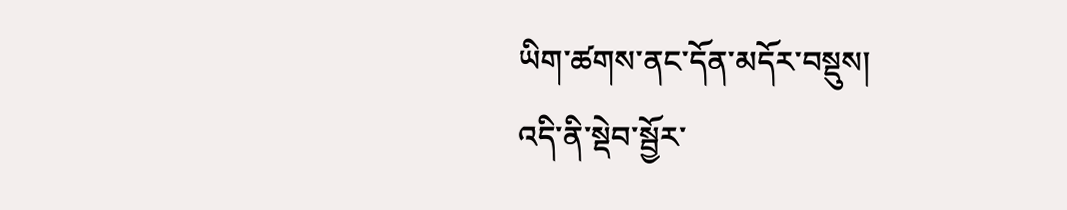ཡིག་ཚགས་ནང་དོན་མདོར་བསྡུས།
འདི་ནི་སྡེབ་སྦྱོར་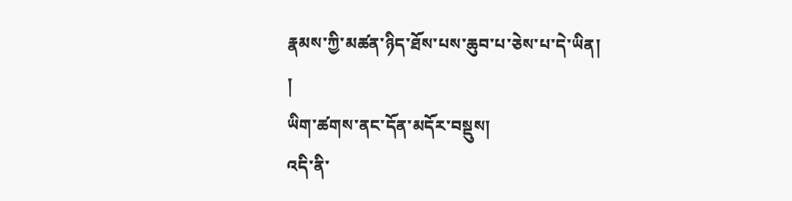རྣམས་ཀྱི་མཚན་ཉིད་ཐོས་པས་ཆུབ་པ་ཅེས་པ་དེ་ཡིན།
།
ཡིག་ཚགས་ནང་དོན་མདོར་བསྡུས།
འདི་ནི་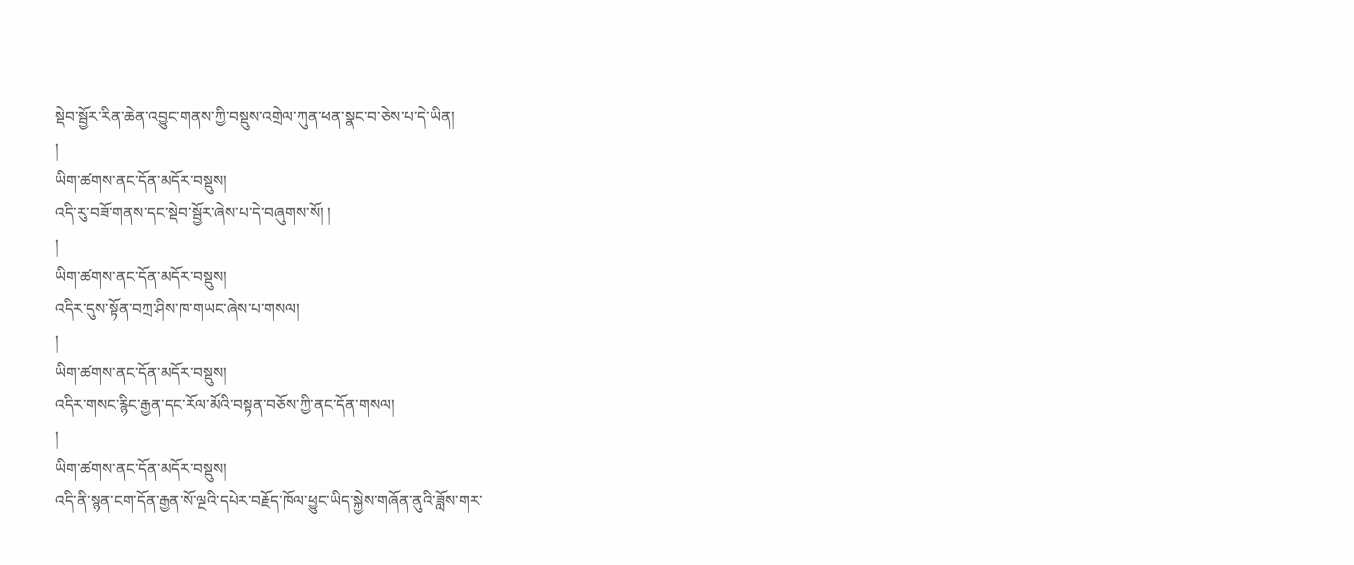སྡེབ་སྦྱོར་རིན་ཆེན་འབྱུང་གནས་ཀྱི་བསྡུས་འགྲེལ་ཀུན་ཕན་སྣང་བ་ཅེས་པ་དེ་ཡིན།
།
ཡིག་ཚགས་ནང་དོན་མདོར་བསྡུས།
འདི་རུ་བཟོ་གནས་དང་སྡེབ་སྦྱོར་ཞེས་པ་དེ་བཞུགས་སོ། །
།
ཡིག་ཚགས་ནང་དོན་མདོར་བསྡུས།
འདིར་དུས་སྟོན་བཀྲ་ཤིས་ཁ་གཡང་ཞེས་པ་གསལ།
།
ཡིག་ཚགས་ནང་དོན་མདོར་བསྡུས།
འདིར་གསང་རྙིང་རྒྱན་དང་རོལ་མོའི་བསྟན་བཅོས་ཀྱི་ནང་དོན་གསལ།
།
ཡིག་ཚགས་ནང་དོན་མདོར་བསྡུས།
འདི་ནི་སྙན་ངག་དོན་རྒྱན་སོ་ལྔའི་དཔེར་བརྗོད་ཁོལ་ཕྱུང་ཡིད་སྐྱེས་གཞོན་ནུའི་ཟློས་གར་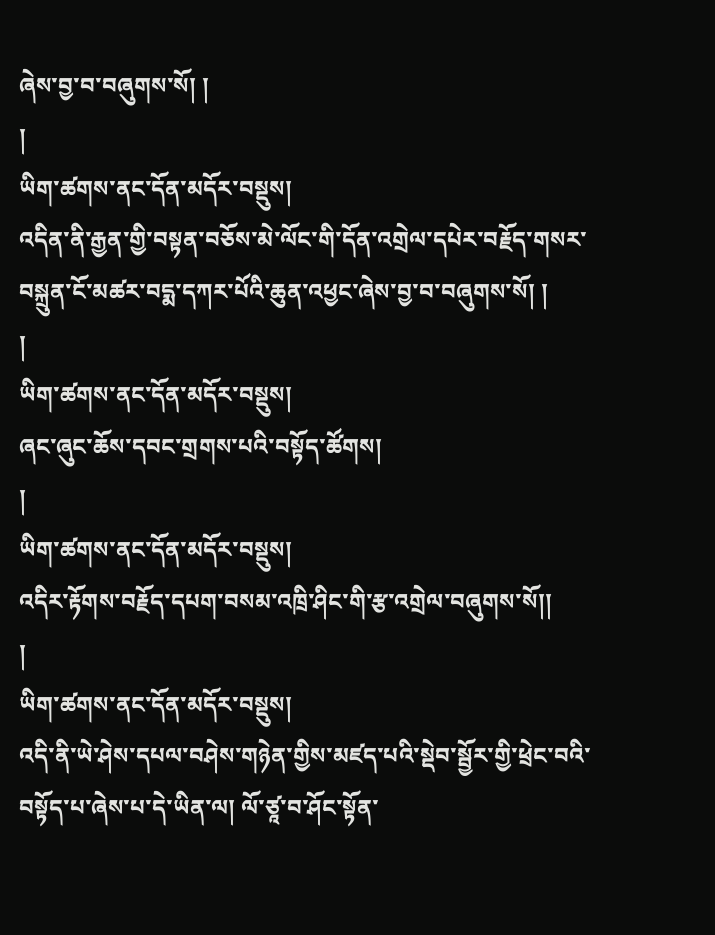ཞེས་བྱ་བ་བཞུགས་སོ། །
།
ཡིག་ཚགས་ནང་དོན་མདོར་བསྡུས།
འདིན་ནི་རྒྱན་གྱི་བསྟན་བཅོས་མེ་ལོང་གི་དོན་འགྲེལ་དཔེར་བརྗོད་གསར་བསྐྲུན་ངོ་མཚར་བདྨ་དཀར་པོའི་ཆུན་འཕྱང་ཞེས་བྱ་བ་བཞུགས་སོ། །
།
ཡིག་ཚགས་ནང་དོན་མདོར་བསྡུས།
ཞང་ཞུང་ཆོས་དབང་གྲགས་པའི་བསྟོད་ཚོགས།
།
ཡིག་ཚགས་ནང་དོན་མདོར་བསྡུས།
འདིར་རྟོགས་བརྗོད་དཔག་བསམ་འཁྲི་ཤིང་གི་རྩ་འགྲེལ་བཞུགས་སོ།།
།
ཡིག་ཚགས་ནང་དོན་མདོར་བསྡུས།
འདི་ནི་ཡེ་ཤེས་དཔལ་བཤེས་གཉེན་གྱིས་མཛད་པའི་སྡེབ་སྦྱོར་གྱི་ཕྲེང་བའི་བསྟོད་པ་ཞེས་པ་དེ་ཡིན་ལ། ལོ་ཙཱ་བ་ཤོང་སྟོན་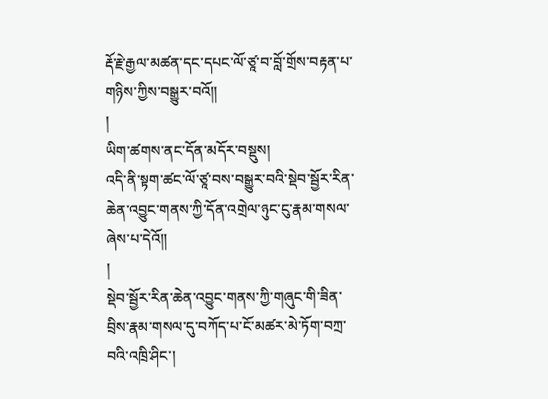རྡོ་རྗེ་རྒྱལ་མཚན་དང་དཔང་ལོ་ཙཱ་བ་བློ་གྲོས་བརྟན་པ་གཉིས་ཀྱིས་བསྒྱུར་བའོ༎
།
ཡིག་ཚགས་ནང་དོན་མདོར་བསྡུས།
འདི་ནི་སྟག་ཚང་ལོ་ཙཱ་བས་བསྒྱུར་བའི་སྡེབ་སྦྱོར་རིན་ཆེན་འབྱུང་གནས་ཀྱི་དོན་འགྲེལ་ཉུང་ངུ་རྣམ་གསལ་ཞེས་པ་དེའོ༎
།
སྡེབ་སྦྱོར་རིན་ཆེན་འབྱུང་གནས་ཀྱི་གཞུང་གི་ཟིན་བྲིས་རྣམ་གསལ་དུ་བཀོད་པ་ངོ་མཚར་མེ་ཏོག་བཀྲ་བའི་འཁྲི་ཤིང་།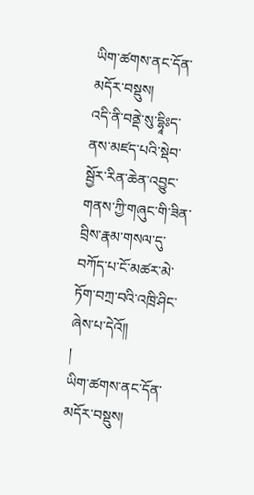ཡིག་ཚགས་ནང་དོན་མདོར་བསྡུས།
འདི་ནི་བནྡེ་སུ་དྷཱིཿད་ནས་མཛད་པའི་སྡེབ་སྦྱོར་རིན་ཆེན་འབྱུང་གནས་ཀྱི་གཞུང་གི་ཟིན་བྲིས་རྣམ་གསལ་དུ་བཀོད་པ་ངོ་མཚར་མེ་ཏོག་བཀྲ་བའི་འཁྲི་ཤིང་ཞེས་པ་དེའོ༎
།
ཡིག་ཚགས་ནང་དོན་མདོར་བསྡུས།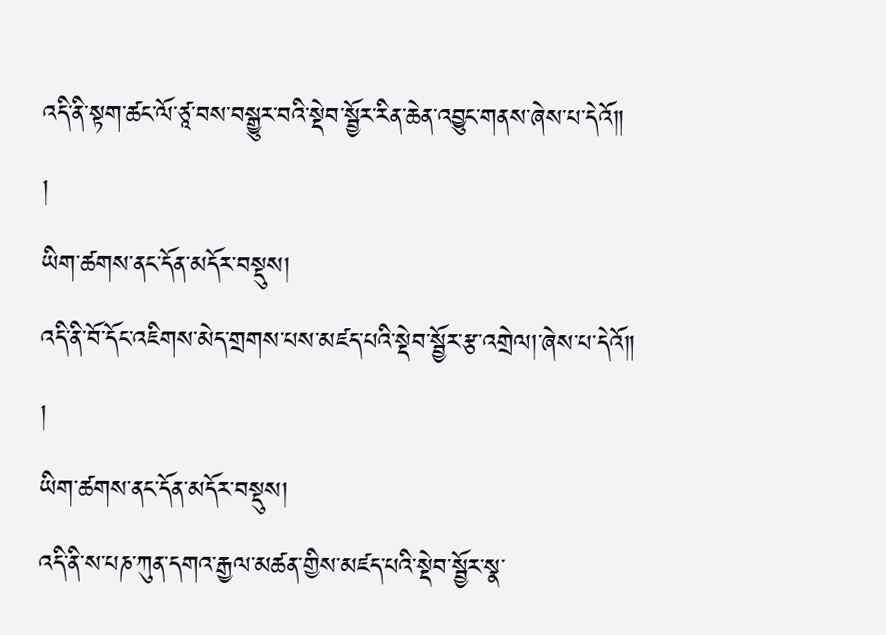འདི་ནི་སྟག་ཚང་ལོ་ཙཱ་བས་བསྒྱུར་བའི་སྡེབ་སྦྱོར་རིན་ཆེན་འབྱུང་གནས་ཞེས་པ་དེའོ༎
།
ཡིག་ཚགས་ནང་དོན་མདོར་བསྡུས།
འདི་ནི་བོ་དོང་འཇིགས་མེད་གྲགས་པས་མཛད་པའི་སྡེབ་སྦྱོར་རྩ་འགྲེལ།་ཞེས་པ་དེའོ༎
།
ཡིག་ཚགས་ནང་དོན་མདོར་བསྡུས།
འདི་ནི་ས་པཎ་ཀུན་དགའ་རྒྱལ་མཚན་གྱིས་མཛད་པའི་སྡེབ་སྦྱོར་སྣ་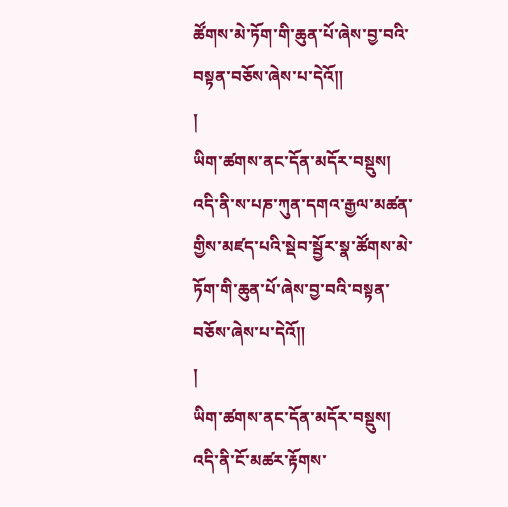ཚོགས་མེ་ཏོག་གི་ཆུན་པོ་ཞེས་བྱ་བའི་བསྟན་བཅོས་ཞེས་པ་དེའོ༎
།
ཡིག་ཚགས་ནང་དོན་མདོར་བསྡུས།
འདི་ནི་ས་པཎ་ཀུན་དགའ་རྒྱལ་མཚན་གྱིས་མཛད་པའི་སྡེབ་སྦྱོར་སྣ་ཚོགས་མེ་ཏོག་གི་ཆུན་པོ་ཞེས་བྱ་བའི་བསྟན་བཅོས་ཞེས་པ་དེའོ༎
།
ཡིག་ཚགས་ནང་དོན་མདོར་བསྡུས།
འདི་ནི་ངོ་མཚར་རྟོགས་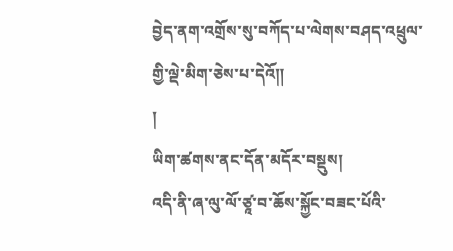བྱེད་ནག་འགྲོས་སུ་བཀོད་པ་ལེགས་བཤད་འཕྲུལ་གྱི་ལྡེ་མིག་ཅེས་པ་དེའོ༎
།
ཡིག་ཚགས་ནང་དོན་མདོར་བསྡུས།
འདི་ནི་ཞ་ལུ་ལོ་ཙཱ་བ་ཆོས་སྐྱོང་བཟང་པོའི་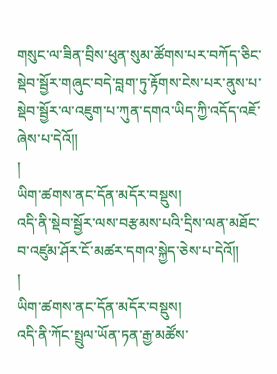གསུང་ལ་ཟིན་བྲིས་ཕུན་སུམ་ཚོགས་པར་བཀོད་ཅིང་སྡེབ་སྦྱོར་གཞུང་བདེ་བླག་ཏུ་རྟོགས་ངེས་པར་ནུས་པ་སྡེབ་སྦྱོར་ལ་འཇུག་པ་ཀུན་དགའ་ཡིད་ཀྱི་འདོད་འཇོ་ཞེས་པ་དེའོ༎
།
ཡིག་ཚགས་ནང་དོན་མདོར་བསྡུས།
འདི་ནི་སྡེབ་སྦྱོར་ལས་བརྩམས་པའི་དྲིས་ལན་མཐོང་བ་འཛུམ་ཤོར་ངོ་མཚར་དགའ་སྐྱེད་ཅེས་པ་དེའོ༎
།
ཡིག་ཚགས་ནང་དོན་མདོར་བསྡུས།
འདི་ནི་ཀོང་སྤྲུལ་ཡོན་ཏན་རྒྱ་མཚོས་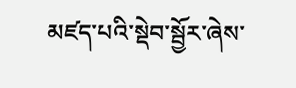མཛད་པའི་སྡེབ་སྦྱོར་ཞེས་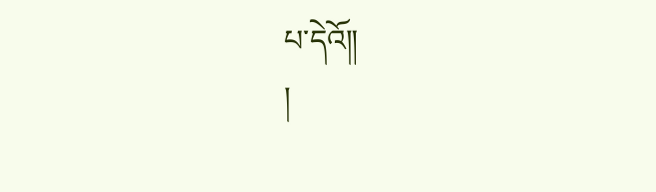པ་དེའོ༎
།